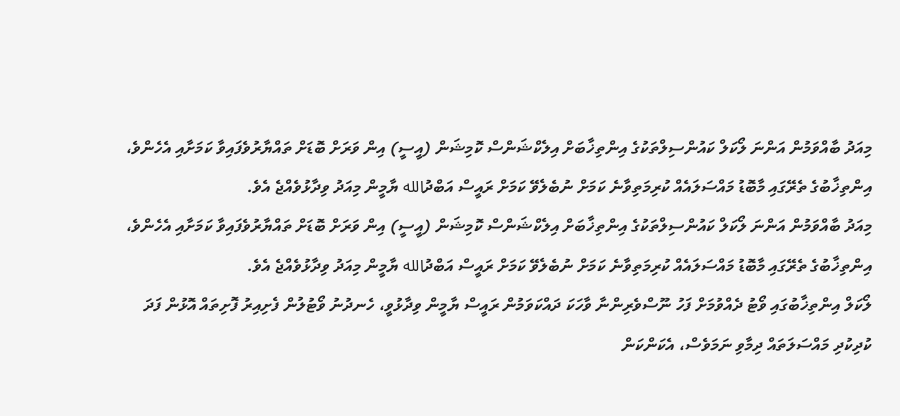މިއަދު ބާއްވަމުން އަންނަ ލޯކަލް ކައުންސިލްތަކުގެ އިންތިޚާބަށް އިލެކްޝަންސް ކޮމިޝަން (އީސީ) އިން ވަރަށް ބޮޑަށް ތައްޔާރުވެފައިވާ ކަމަށާއި އެހެންވެ، އިންތިޚާބުގެ ތެރޭގައި މާބޮޑު މައްސަލައެއް ކުރިމަތިވާނެ ކަމަށް ނުބެލެވޭ ކަމަށް ރައީސް އަބްދުالله ޔާމީން މިއަދު ވިދާޅުވެއްޖެ އެވެ.
މިއަދު ބާއްވަމުން އަންނަ ލޯކަލް ކައުންސިލްތަކުގެ އިންތިޚާބަށް އިލެކްޝަންސް ކޮމިޝަން (އީސީ) އިން ވަރަށް ބޮޑަށް ތައްޔާރުވެފައިވާ ކަމަށާއި އެހެންވެ، އިންތިޚާބުގެ ތެރޭގައި މާބޮޑު މައްސަލައެއް ކުރިމަތިވާނެ ކަމަށް ނުބެލެވޭ ކަމަށް ރައީސް އަބްދުالله ޔާމީން މިއަދު ވިދާޅުވެއްޖެ އެވެ.
ލޯކަލް އިންތިޚާބުގައި ވޯޓު ދެއްވުމަށް ފަހު ނޫސްވެރިންނާ ވާހަކަ ދައްކަވަމުން ރައީސް ޔާމީން ވިދާޅުވީ، ހެނދުނު ވޯޓުލުން ފެށިއިރު ފޮށިތައް އޮޅުން ފަދަ ކުދިކުދި މައްސަލަތައް ދިމާވި ނަމަވެސް، އެކަންކަން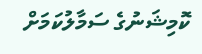ކޮމިޝަނުގެ ސަމާލުކަމަށް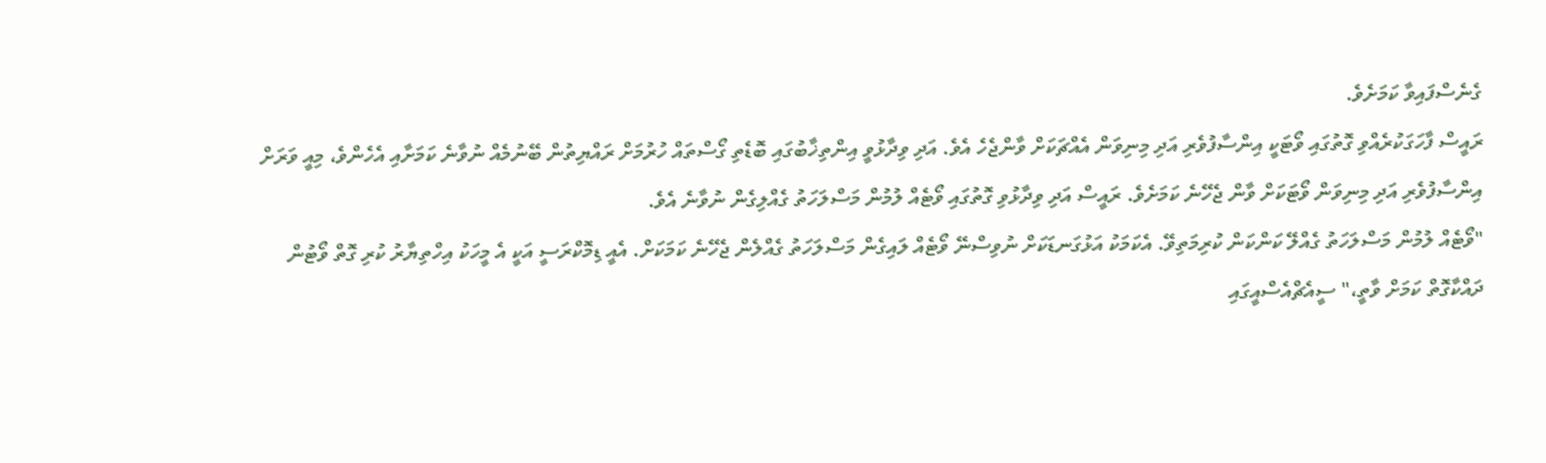ގެނެސްފައިވާ ކަމަށެވެ.
ރައީސް ފާހަގަކުރެއްވި ގޮތުގައި ވޯޓަކީ އިންސާފުވެރި އަދި މިނިވަން އެއްޗަކަށް ވާންޖެހެ އެވެ. އަދި ވިދާޅުވީ އިންތިޚާބުގައި ބޮޑެތި ގޯސްތައް ހުރުމަށް ރައްޔިތުން ބޭނުމެއް ނުވާނެ ކަމަށާއި އެހެންވެ، މިއީ ވަރަށް އިންސާފުވެރި އަދި މިނިވަން ވޯޓަކަށް ވާން ޖެހޭނެ ކަމަށެވެ. ރައީސް އަދި ވިދާޅުވި ގޮތުގައި ވޯޓެއް ލުމުން މަސްލަހަތު ގެއްލިގެން ނުވާނެ އެވެ.
"ވޯޓެއް ލުމުން މަސްލަހަތު ގެއްލޭ ކަންކަން ކުރިމަތިވޭ. އެކަމަކު އަޅުގަނޑަކަށް ނުވިސްނޭ ވޯޓެއް ލައިގެން މަސްލަހަތު ގެއްލެން ޖެހޭނެ ކަމަކަށް. އެއީ ޑިމޮކްރަސީ އަކީ އެ މީހަކު އިހްތިޔާރު ކުރި ގޮތް ވޯޓުން ދައްކާގޮތް ކަމަށް ވާތީ،" ސީއެޗްއެސްއީގައި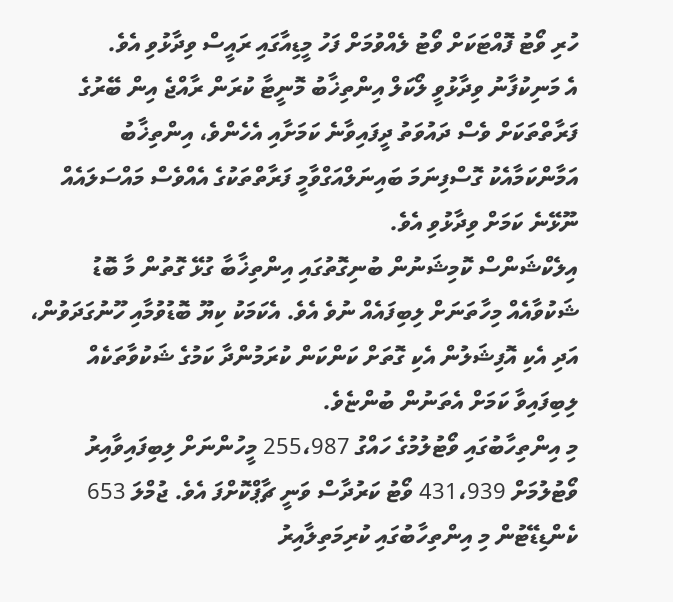ހުރި ވޯޓު ފޮއްޓަކަށް ވޯޓު ލެއްވުމަށް ފަހު މީޑިއާގައި ރައީސް ވިދާޅުވި އެވެ.
އެ މަނިކުފާނު ވިދާޅުވީ ލޯކަލް އިންތިޚާބު މޮނީޓާ ކުރަން ރާއްޖެ އިން ބޭރުގެ ފަރާތްތަކަށް ވެސް ދައުވަތު ދީފައިވާނެ ކަމަށާއި އެހެންވެ، އިންތިޚާބު އަމާންކަމާއެކު ގޮސްފިނަމަ ބައިނަލްއަގްވާމީ ފަރާތްތަކުގެ އެއްވެސް މައްސަލައެއް ނޫޅޭނެ ކަމަށް ވިދާޅުވި އެވެ.
އިލެކްޝަންސް ކޮމިޝަނުން ބުނިގޮތުގައި އިންތިޚާބާ ގުޅޭ ގޮތުން މާ ބޮޑު ޝަކުވާއެއް މިހާތަނަށް ލިބިފައެއް ނުވެ އެވެ. އެކަމަކު ކިޔޫ ބޮޑުވުމާއި ހޫނުގަދަވުން، އަދި އެކި އޮފިޝަލުން އެކި ގޮތަށް ކަންކަން ކުރަމުންދާ ކަމުގެ ޝަކުވާތަކެއް ލިބިފައިވާ ކަމަށް އެތަނުން ބުންޏެވެ.
މި އިންތިހާބުގައި ވޯޓުލުމުގެ ހައްގު 255،987 މީހުންނަށް ލިބިފައިވާއިރު ވޯޓުލުމަށް 431،939 ވޯޓު ކަރުދާސް ވަނީ ޗާޕްކޮށްފަ އެވެ. ޖުމްލަ 653 ކެންޑިޑޭޓުން މި އިންތިހާބުގައި ކުރިމަތިލާއިރު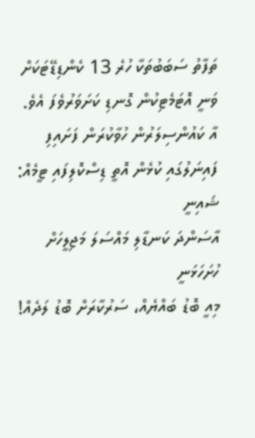ތަފާތު ސަބަބުތަކާ ހުރެ 13 ކެންޑިޑޭޓަކަށް ވަނީ އޮޓަމެޓިކުން ގޮނޑި ކަށަވަރުވެފަ އެވެ.
އާ ކައުންސިލަރުން ހުވާކުރަން ފަށައިފި
ފައިނަލުގައި ކުޅެން އޮތީ ޑިސްކޮލިފައި ޓީމެއް: ޝައިނީ
އާސަންދަ ކަނޑާލި މައްސަލަ މަޖިލީހަށް ހުށަހަޅަނީ
މިއީ ބޮޑު ބައްޔެއް، ސަރުކާރަށް ބޮޑު ލަދެއް!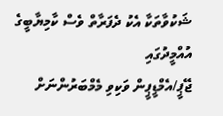ޝަކުވާތަކާ އެކު ދެފަރާތް ވެސް ކާމިޔާބީގެ އުއްމީދުގައި
ޖޭޕީ/އެމްޑީޕީން ވަކިވި މެމްބަރުންނަށް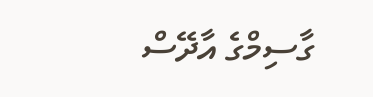ގާސިމްގެ އާދޭސް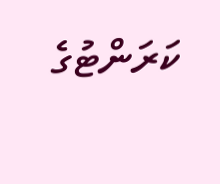ކަރަންޓުގެ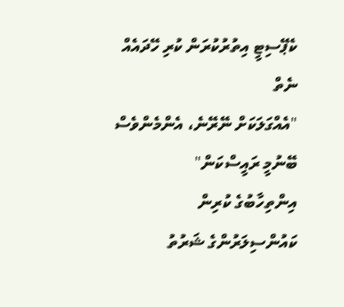ކެޕޭސިޓީ އިތުރުކުރަން ކުރި ހޭދައެއް ނެތް
"އެއްގަލަކަށް ނޭރޭނެ، އެންމެންވެސް ބޭނުމީ ރައީސްކަން"
އިންތިހާބުގެ ކުރިން ކައުންސިލަރުންގެ ޝަރުތު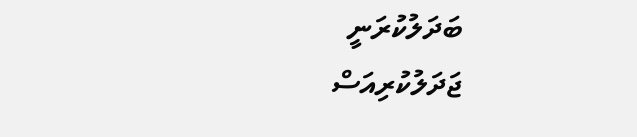ބަދަލުކުރަނީ
ޖަދަލުކުރިއަސް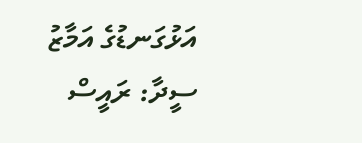އަޅުގަނޑުގެ އަމާޒު ސީދާ: ރައީސް